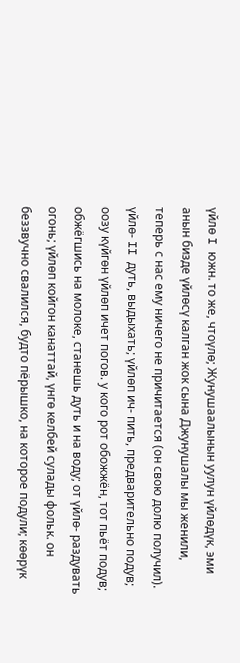үйлө I южн. то же, чтоүлө; Жунушаалынын уулун үйлөдүк, эми анын бизде үйлөсү калган жок сына Джунушалы мы женили, теперь с нас ему ничего не причитается (он свою долю получил). үйлө- II дуть, выдыхать; үйлөп ич- пить, предварительно подув; оозу күйгөн үйлөп ичет погов. у кого рот обожжён, тот пьёт подув; обжёгшись на молоке, станешь дуть и на воду; от үйлө- раздувать огонь; үйлөп койгон канаттай, үнгө келбей сулады фольк. он беззвучно свалился, будто пёрышко, на которое подули; көөрүк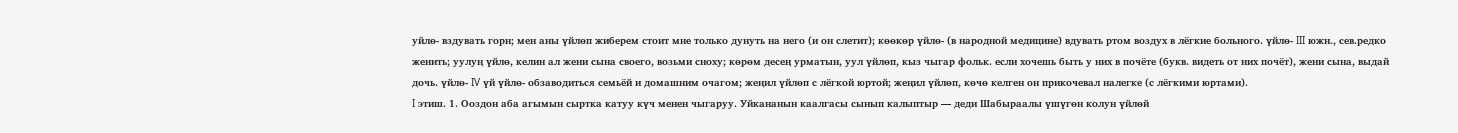уйлө- вздувать горн; мен аны үйлөп жиберем стоит мне только дунуть на него (и он слетит); көөкөр үйлө- (в народной медицине) вдувать ртом воздух в лёгкие больного. үйлө- III южн., сев.редко женить; уулуң үйлө, келин ал жени сына своего, возьми сноху; көрөм десең урматын, уул үйлөп, кыз чыгар фольк. если хочешь быть у них в почёте (букв. видеть от них почёт), жени сына, выдай дочь. үйлө- IV үй үйлө- обзаводиться семьёй и домашним очагом; жеңил үйлөп с лёгкой юртой; жеңил үйлөп, көчө келген он прикочевал налегке (с лёгкими юртами).
I этиш. 1. Ооздон аба агымын сыртка катуу күч менен чыгаруу. Уйкананын каалгасы сынып калыптыр — деди Шабыраалы үшүгөн колун үйлөй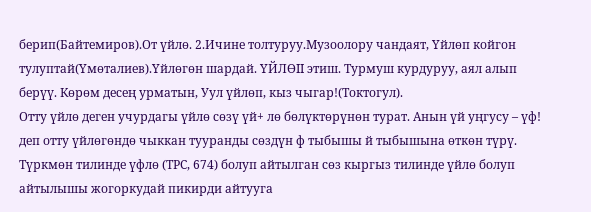берип(Байтемиров).От үйлө. 2.Ичине толтуруу.Музоолору чандаят, Үйлөп койгон тулуптай(Үмөталиев).Үйлөгөн шардай. ҮЙЛӨII этиш. Турмуш курдуруу, аял алып берүү. Көрөм десең урматын, Уул үйлөп, кыз чыгар!(Токтогул).
Отту үйлө деген учурдагы үйлө сөзү үй+ лө бөлүктөрүнөн турат. Анын үй уңгусу – үф! деп отту үйлөгөндө чыккан тууранды сөздүн ф тыбышы й тыбышына өткөн түрү. Түркмөн тилинде үфлө (ТРС, 674) болуп айтылган сөз кыргыз тилинде үйлө болуп айтылышы жогоркудай пикирди айтууга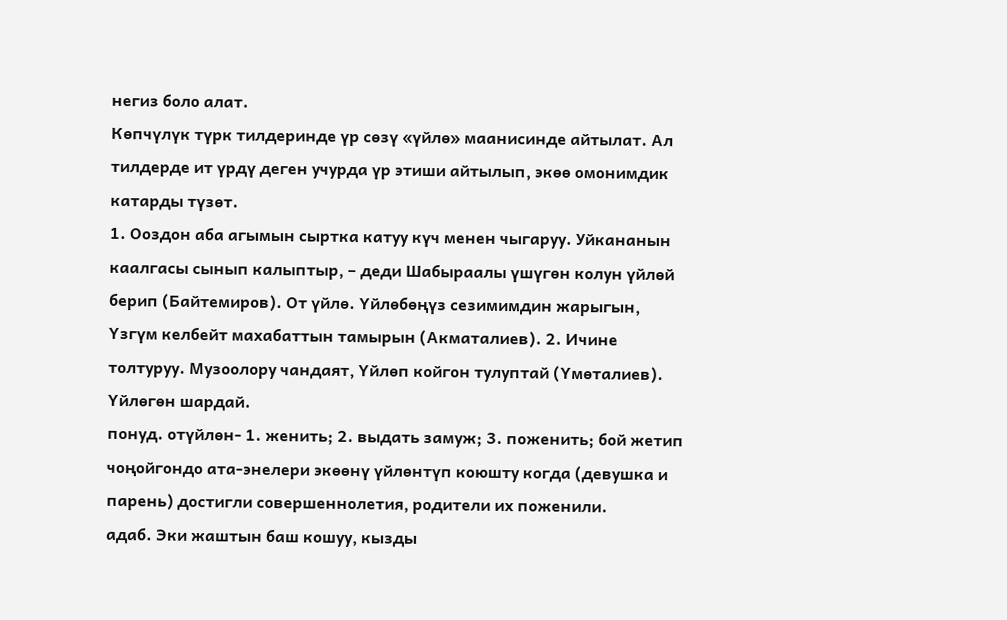негиз боло алат.
Көпчүлүк түрк тилдеринде үр сөзү «үйлө» маанисинде айтылат. Ал тилдерде ит үрдү деген учурда үр этиши айтылып, экөө омонимдик катарды түзөт.
1. Ооздон аба агымын сыртка катуу күч менен чыгаруу. Уйкананын каалгасы сынып калыптыр, – деди Шабыраалы үшүгөн колун үйлөй берип (Байтемиров). От үйлө. Үйлөбөңүз сезимимдин жарыгын, Үзгүм келбейт махабаттын тамырын (Акматалиев). 2. Ичине толтуруу. Музоолору чандаят, Үйлөп койгон тулуптай (Үмөталиев). Үйлөгөн шардай.
понуд. отүйлөн- 1. женить; 2. выдать замуж; 3. поженить; бой жетип чоңойгондо ата-энелери экөөнү үйлөнтүп коюшту когда (девушка и парень) достигли совершеннолетия, родители их поженили.
адаб. Эки жаштын баш кошуу, кызды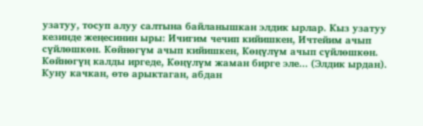узатуу, тосуп алуу салтына байланышкан элдик ырлар. Кыз узатуу кезинде жеңесинин ыры: Ичигим чечип кийишкен, Ичтейим ачып сүйлөшкөн. Көйнөгүм ачып кийишкен, Көңүлүм ачып сүйлөшкөн. Көйнөгүң калды иргеде, Көңүлүм жаман бирге эле... (Элдик ырдан).
Куну качкан, өтө арыктаган, абдан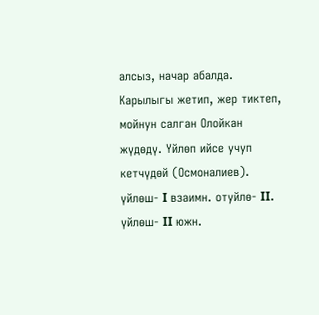алсыз, начар абалда. Карылыгы жетип, жер тиктеп, мойнун салган Олойкан жүдөдү. Үйлөп ийсе учуп кетчүдөй (Осмоналиев).
үйлөш- I взаимн. отуйлө- II. үйлөш- II южн.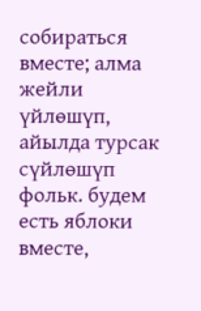собираться вместе; алма жейли үйлөшүп, айылда турсак сүйлөшүп фольк. будем есть яблоки вместе,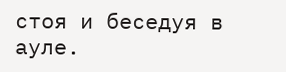стоя и беседуя в ауле.